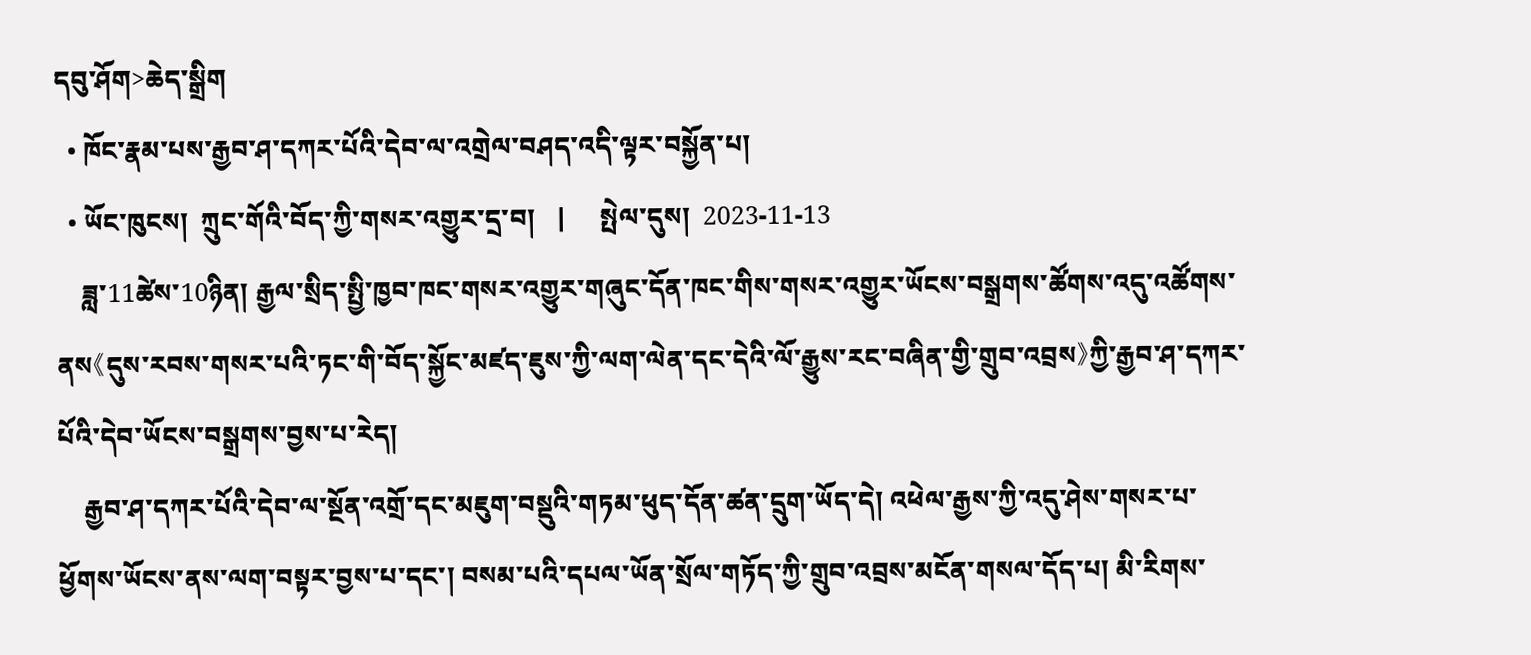དབུ་ཤོག>ཆེད་སྒྲིག
  • ཁོང་རྣམ་པས་རྒྱབ་ཤ་དཀར་པོའི་དེབ་ལ་འགྲེལ་བཤད་འདི་ལྟར་བསྐྱོན་པ།
  • ཡོང་ཁུངས།  ཀྲུང་གོའི་བོད་ཀྱི་གསར་འགྱུར་དྲ་བ།   |     སྤེལ་དུས།  2023-11-13
    ཟླ་11ཚེས་10ཉིན། རྒྱལ་སྲིད་སྤྱི་ཁྱབ་ཁང་གསར་འགྱུར་གཞུང་དོན་ཁང་གིས་གསར་འགྱུར་ཡོངས་བསྒྲགས་ཚོགས་འདུ་འཚོགས་ནས《དུས་རབས་གསར་པའི་ཏང་གི་བོད་སྐྱོང་མཛད་ཇུས་ཀྱི་ལག་ལེན་དང་དེའི་ལོ་རྒྱུས་རང་བཞིན་གྱི་གྲུབ་འབྲས》ཀྱི་རྒྱབ་ཤ་དཀར་པོའི་དེབ་ཡོངས་བསྒྲགས་བྱས་པ་རེད།
    རྒྱབ་ཤ་དཀར་པོའི་དེབ་ལ་སྔོན་འགྲོ་དང་མཇུག་བསྡུའི་གཏམ་ཕུད་དོན་ཚན་དྲུག་ཡོད་དེ། འཕེལ་རྒྱས་ཀྱི་འདུ་ཤེས་གསར་པ་ཕྱོགས་ཡོངས་ནས་ལག་བསྟར་བྱས་པ་དང་། བསམ་པའི་དཔལ་ཡོན་སྲོལ་གཏོད་ཀྱི་གྲུབ་འབྲས་མངོན་གསལ་དོད་པ། མི་རིགས་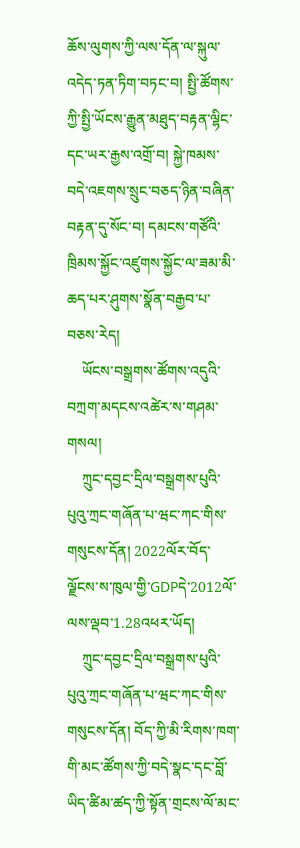ཆོས་ལུགས་ཀྱི་ལས་དོན་ལ་སྐུལ་འདེད་ཏན་ཏིག་བཏང་བ། སྤྱི་ཚོགས་ཀྱི་སྤྱི་ཡོངས་རྒྱུན་མཐུད་བརྟན་ལྷིང་དང་ཡར་རྒྱས་འགྲོ་བ། སྐྱེ་ཁམས་བདེ་འཇགས་སྲུང་བཅད་ཉིན་བཞིན་བརྟན་དུ་སོང་བ། དམངས་གཙོའི་ཁྲིམས་སྐྱོང་འཛུགས་སྐྱོང་ལ་ཟམ་མི་ཆད་པར་ཤུགས་སྣོན་བརྒྱབ་པ་བཅས་རེད།
    ཡོངས་བསྒྲགས་ཚོགས་འདུའི་བཀྲག་མདངས་འཚེར་ས་གཤམ་གསལ།
    ཀྲུང་དབྱང་དྲིལ་བསྒྲགས་པུའི་པུའུ་ཀྲང་གཞོན་པ་ཝང་ཀང་གིས་གསུངས་དོན། 2022ལོར་བོད་ལྗོངས་ས་ཁུལ་གྱི་GDPདེ་2012ལོ་ལས་ལྡབ་1.28འཕར་ཡོད།
    ཀྲུང་དབྱང་དྲིལ་བསྒྲགས་པུའི་པུའུ་ཀྲང་གཞོན་པ་ཝང་ཀང་གིས་གསུངས་དོན། བོད་ཀྱི་མི་རིགས་ཁག་གི་མང་ཚོགས་ཀྱི་བདེ་སྣང་དང་བློ་ཡིད་ཚིམ་ཚད་ཀྱི་སྟོན་གྲངས་ལོ་མང་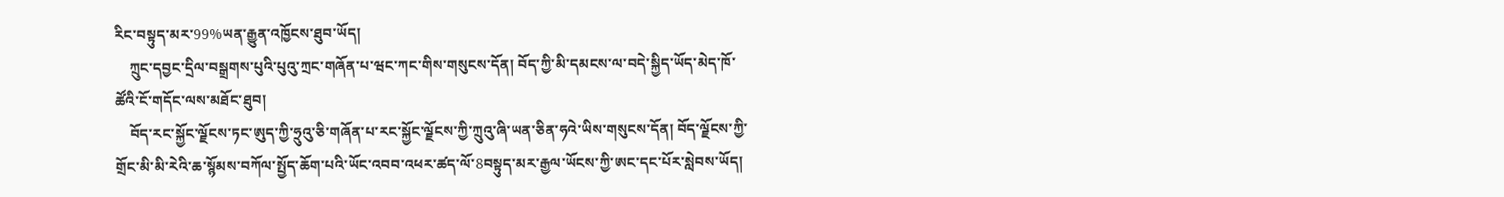རིང་བསྟུད་མར་99%ཡན་རྒྱུན་འཁྱོངས་ཐུབ་ཡོད།
    ཀྲུང་དབྱང་དྲིལ་བསྒྲགས་པུའི་པུའུ་ཀྲང་གཞོན་པ་ཝང་ཀང་གིས་གསུངས་དོན། བོད་ཀྱི་མི་དམངས་ལ་བདེ་སྐྱིད་ཡོད་མེད་ཁོ་ཚོའི་ངོ་གདོང་ལས་མཐོང་ཐུབ།
    བོད་རང་སྐྱོང་ལྗོངས་ཏང་ཨུད་ཀྱི་ཧྲུའུ་ཅི་གཞོན་པ་རང་སྐྱོང་ལྗོངས་ཀྱི་ཀྲུའུ་ཞི་ཡན་ཅིན་ཧའེ་ཡིས་གསུངས་དོན། བོད་ལྗོངས་ཀྱི་གྲོང་མི་མི་རེའི་ཆ་སྙོམས་བཀོལ་སྤྱོད་ཆོག་པའི་ཡོང་འབབ་འཕར་ཚད་ལོ་8བསྟུད་མར་རྒྱལ་ཡོངས་ཀྱི་ཨང་དང་པོར་སླེབས་ཡོད།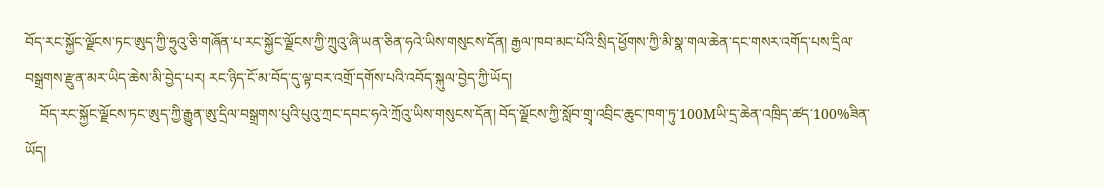བོད་རང་སྐྱོང་ལྗོངས་ཏང་ཨུད་ཀྱི་ཧྲུའུ་ཅི་གཞོན་པ་རང་སྐྱོང་ལྗོངས་ཀྱི་ཀྲུའུ་ཞི་ཡན་ཅིན་ཧའེ་ཡིས་གསུངས་དོན། རྒྱལ་ཁབ་མང་པོའི་སྲིད་ཕྱོགས་ཀྱི་མི་སྣ་གལ་ཆེན་དང་གསར་འགོད་པས་དྲིལ་བསྒྲགས་རྫུན་མར་ཡིད་ཆེས་མི་བྱེད་པར། རང་ཉིད་ངོ་མ་བོད་དུ་ལྟ་བར་འགྲོ་དགོས་པའི་འབོད་སྐུལ་བྱེད་ཀྱི་ཡོད།
    བོད་རང་སྐྱོང་ལྗོངས་ཏང་ཨུད་ཀྱི་རྒྱུན་ཨུ་དྲིལ་བསྒྲགས་པུའི་པུའུ་ཀྲང་དབང་ཧའེ་ཀྲོའུ་ཡིས་གསུངས་དོན། བོད་ལྗོངས་ཀྱི་སློབ་གྲྭ་འབྲིང་ཆུང་ཁག་ཏུ་100Mཡི་དྲ་ཆེན་འཁྲིད་ཚད་100%ཟིན་ཡོད།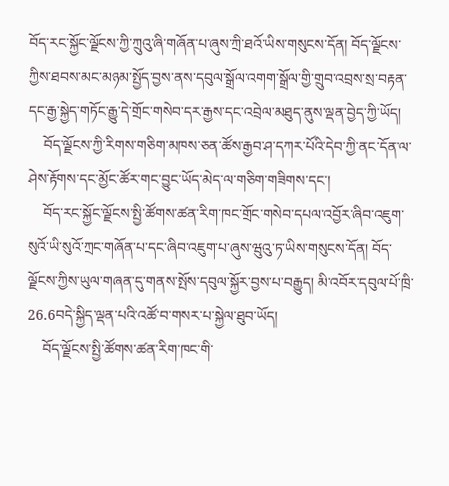བོད་རང་སྐྱོང་ལྗོངས་ཀྱི་ཀྲུའུ་ཞི་གཞོན་པ་ཞུས་ཀྲི་ཐའོ་ཡིས་གསུངས་དོན། བོད་ལྗོངས་ཀྱིས་ཐབས་མང་མཉམ་སྤྱོད་བྱས་ནས་དབུལ་སྒྲོལ་འགག་སྒྲོལ་གྱི་གྲུབ་འབྲས་སྲ་བརྟན་དང་རྒྱ་སྐྱེད་གཏོང་རྒྱུ་དེ་གྲོང་གསེབ་དར་རྒྱས་དང་འབྲེལ་མཐུད་ནུས་ལྡན་བྱེད་ཀྱི་ཡོད།
    བོད་ལྗོངས་ཀྱི་རིགས་གཅིག་མཁས་ཅན་ཚོས་རྒྱབ་ཤ་དཀར་པོའི་དེབ་ཀྱི་ནང་དོན་ལ་ཤེས་རྟོགས་དང་མྱོང་ཚོར་གང་བྱུང་ཡོད་མེད་ལ་གཅིག་གཟིགས་དང་།
    བོད་རང་སྐྱོང་ལྗོངས་སྤྱི་ཚོགས་ཚན་རིག་ཁང་གྲོང་གསེབ་དཔལ་འབྱོར་ཞིབ་འཇུག་སུའོ་ཡི་སུའོ་ཀྲང་གཞོན་པ་དང་ཞིབ་འཇུག་པ་ཞུས་ཝུའུ་ཏ་ཡིས་གསུངས་དོན། བོད་ལྗོངས་ཀྱིས་ཡུལ་གཞན་དུ་གནས་སྤོས་དབུལ་སྐྱོར་བྱས་པ་བརྒྱུད། མི་འབོར་དབུལ་པོ་ཁྲི་26.6བདེ་སྐྱིད་ལྡན་པའི་འཚོ་བ་གསར་པ་སྐྱེལ་ཐུབ་ཡོད།
    བོད་ལྗོངས་སྤྱི་ཚོགས་ཚན་རིག་ཁང་གི་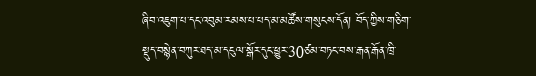ཞིབ་འཇུག་པ་དང་འབུམ་རམས་པ་པད་མ་མཚོས་གསུངས་དོན། བོད་ཀྱིས་གཅིག་སྡུད་བསྙེན་བཀུར་ཐད་མ་དངུལ་སྒོར་དུང་ཕྱུར་30ཙམ་བཏང་བས་རྒན་རྒོན་ཁྲི་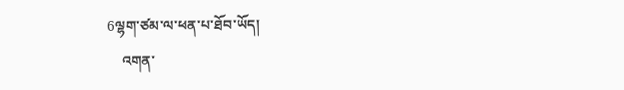6ལྷག་ཙམ་ལ་ཕན་པ་ཐོབ་ཡོད།
    འགན་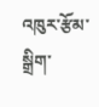འཁུར་རྩོམ་སྒྲིག་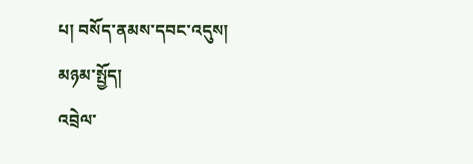པ། བསོད་ནམས་དབང་འདུས།
མཉམ་སྤྱོད།
འབྲེལ་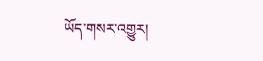ཡོད་གསར་འགྱུར།